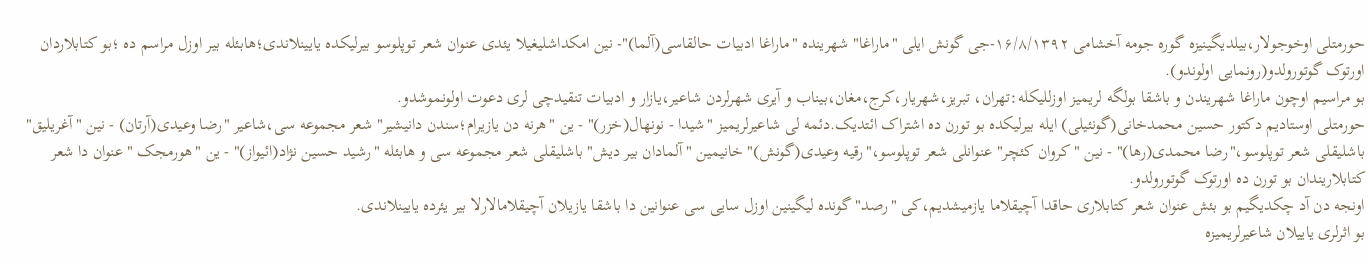حورمتلی اوخوجولار،بیلدیگینیزه گوره جومه آخشامی ۱۶/۸/۱۳۹۲-جی گونش ایلی "ماراغا" شهرینده "ماراغا ادبیات حالقاسی(آلما)"- نین امکداشلیغیلا یئدی عنوان شعر توپلوسو بیرلیکده یایینلاندی؛هابئله بیر اوزل مراسم ده ؛بو کتابلاردان اورتوک گوتورولدو(رونمایی اولوندو).
بو مراسیم اوچون ماراغا شهریندن و باشقا بولگه لریمیز اوزللیکله:تهران، تبریز،شهریار،کرج،مغان،بیناب و آیری شهرلردن شاعیر،یازار و ادبیات تنقیدچی لری دعوت اولونموشدو.
حورمتلی اوستادیم دکتور حسین محمدخانی(گونئیلی) ایله بیرلیکده بو تورن ده اشتراک ائتدیک.دئمه لی شاعیرلریمیز "شیدا - نونهال(خزر)" - ین "هرنه دن یازیرام؛سندن دانیشیر" شعر مجموعه سی،شاعیر "رضا وعیدی(آرتان) - نین "آغریلیق" باشلیقلی شعر توپلوسو،"رضا محمدی(رها)" - نین "کروان کئچر" عنوانلی شعر توپلوسو،"رقیه وعیدی(گونش)" خانیمین "آلمادان بیر دیش" باشلیقلی شعر مجموعه سی و هابئله "رشید حسین نژاد(ائیواز)" - ین "هورمجک " عنوان دا شعر کتابلاریندان بو تورن ده اورتوک گوتورولدو.
اونجه دن آد چکدیگیم بو بئش عنوان شعر کتابلاری حاقدا آچیقلاما یازمیشدیم،کی "رصد" گونده لیگینین اوزل سایی سی عنوانین دا باشقا یازیلان آچیقلامالارلا بیر یئرده یایینلاندی.
بو اثرلری یاییلان شاعیرلریمیزه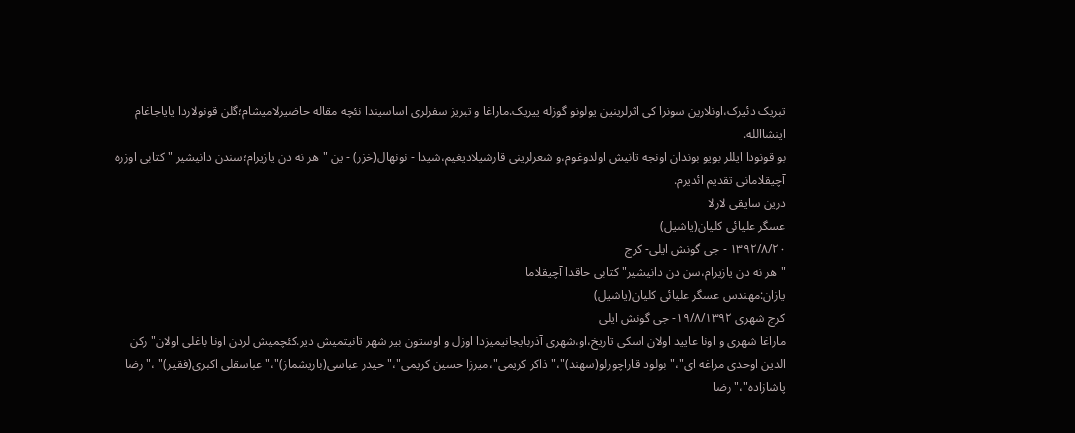تبریک دئیرک،اونلارین سونرا کی اثرلرینین یولونو گوزله ییریک.ماراغا و تبریز سفرلری اساسیندا نئچه مقاله حاضیرلامیشام؛گلن قونولاردا یایاجاغام اینشاالله.
بو قونودا ایللر بویو بوندان اونجه تانیش اولدوغوم،و شعرلرینی قارشیلادیغیم،شیدا - نونهال(خزر) - ین "هر نه دن یازیرام؛سندن دانیشیر " کتابی اوزره آچیقلامانی تقدیم ائدیرم.
درین سایقی لارلا
عسگر علیائی کلیان(یاشیل)
۱۳۹۲/۸/۲۰ - جی گونش ایلی- کرج
"هر نه دن یازیرام،سن دن دانیشیر" کتابی حاقدا آچیقلاما
یازان:مهندس عسگر علیائی کلیان(یاشیل)
کرج شهری ۱۹/۸/۱۳۹۲- جی گونش ایلی
ماراغا شهری و اونا عایید اولان اسکی تاریخ،او،شهری آذربایجانیمیزدا اوزل و اوستون بیر شهر تانیتمیش دیر.کئچمیش لردن اونا باغلی اولان"رکن الدین اوحدی مراغه ای"،"بولود قاراچورلو(سهند)"،"ذاکر کریمی"،میرزا حسین کریمی"،"حیدر عباسی(باریشماز)"،"عباسقلی اکبری(فقیر)" ،"رضا پاشازاده"،"رضا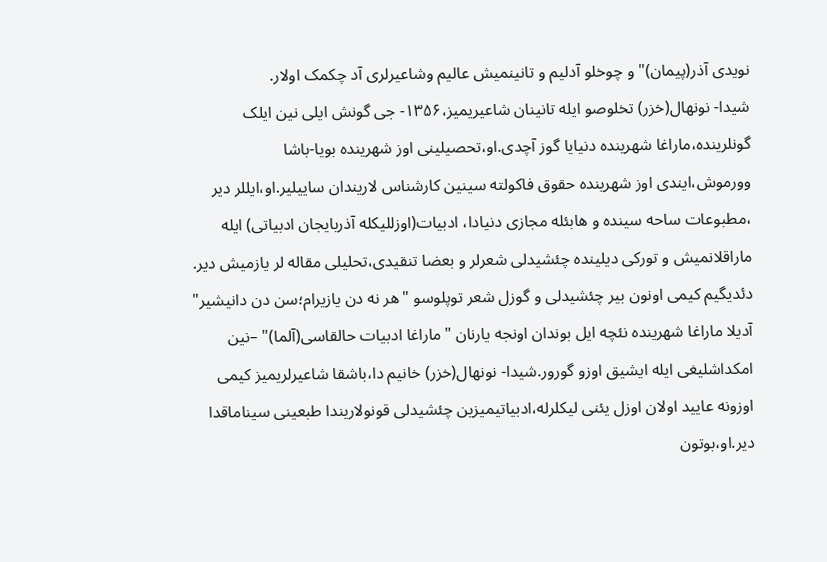نویدی آذر(پیمان)" و چوخلو آدلیم و تانینمیش عالیم وشاعیرلری آد چکمک اولار.
شیدا- نونهال(خزر) تخلوصو ایله تانینان شاعیریمیز،۱۳۵۶- جی گونش ایلی نین ایلک گونلرینده،ماراغا شهرینده دنیایا گوز آچدی.او،تحصیلینی اوز شهرینده بویا-باشا وورموش،ایندی اوز شهرینده حقوق فاکولته سینین کارشناس لاریندان ساییلیر.او،ایللر دیر ،مطبوعات ساحه سینده و هابئله مجازی دنیادا، ادبیات(اوزللیکله آذربایجان ادبیاتی) ایله ماراقلانمیش و تورکی دیلینده چئشیدلی شعرلر و بعضا تنقیدی،تحلیلی مقاله لر یازمیش دیر.
دئدیگیم کیمی اونون بیر چئشیدلی و گوزل شعر توپلوسو "هر نه دن یازیرام؛سن دن دانیشیر" آدیلا ماراغا شهرینده نئچه ایل بوندان اونجه یارنان "ماراغا ادبیات حالقاسی(آلما)" –نین امکداشلیغی ایله ایشیق اوزو گورور.شیدا- نونهال(خزر) خانیم دا،باشقا شاعیرلریمیز کیمی اوزونه عایید اولان اوزل یئنی لیکلرله،ادبیاتیمیزین چئشیدلی قونولاریندا طبعینی سیناماقدا دیر.او،بوتون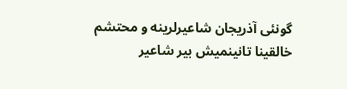گونئی آذریجان شاعیرلرینه و محتشم خالقینا تانینمیش بیر شاعیر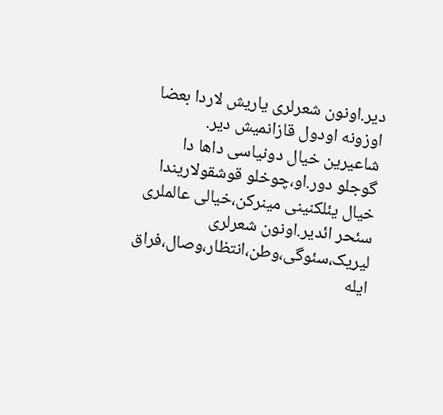دیر.اونون شعرلری یاریش لاردا بعضا اوزونه اودول قازانمیش دیر.
شاعیرین خیال دونیاسی داها دا گوجلو دور.او،چوخلو قوشقولاریندا خیال یئلکنینی مینرکن،خیالی عالملری سئحر ائدیر.اونون شعرلری لیریک،سئوگی،وطن،انتظار،وصال،فراق ایله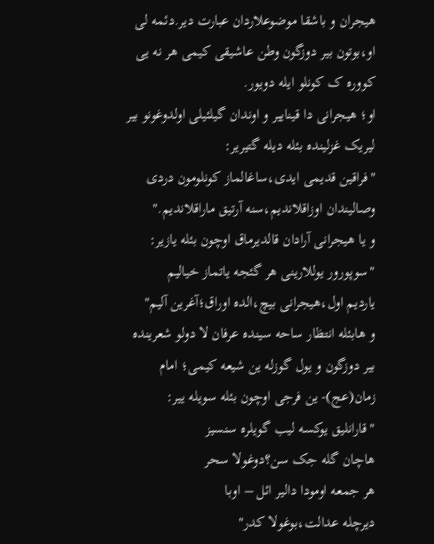هیجران و باشقا موضوعلاردان عبارت دیر.دئمه لی او،بوتون بیر دوزگون وطن عاشیقی کیمی هر نه یی کووره ک کونلو ایله دویور.
او؛ هیجرانی دا قیناییر و اوندان گیلئیلی اولدوغونو بیر لیریک غزلینده بئله دیله گتیریر:
"فراقین قدیمی ایدی،ساغالماز کونلومون دردی
وصالیندان اوزاقلاندیم،سنه آرتیق ماراقلاندیم."
و یا هیجرانی آرادان قالدیرماق اوچون بئله یازیر:
"سوپورور یوللارینی هر گئجه یاتماز خیالیم
یاردیم اول،هیجرانی بیچ،الده اوراق؛آغرین آلیم"
و هابئله انتظار ساحه سینده عرفان لا دولو شعرینده بیر دوزگون و یول گوزله ین شیعه کیمی؛ امام زمان(عج)- ین فرجی اوچون بئله سویله ییر:
"قارانلیق یوکسه لیب گویلره سنسیز
هاچان گله جک سن؟دوغولا سحر
هر جمعه اومودا دالیر ائل – اوبا
دیرچله عدالت،بوغولا کدر"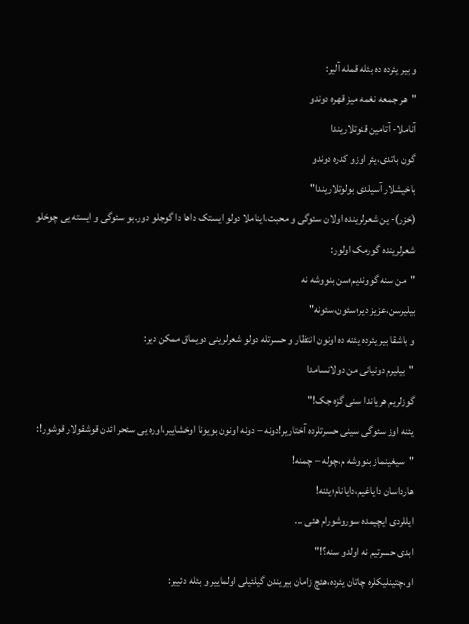و بیر یئرده ده بئله قمله آلیر:
"هر جمعه نغمه میز قهره دوندو
آناملا- آتامین قنوتلاریندا
گون باتدی،یئر اوزو کدره دوندو
باخیشلار آسیلدی بولوتلاریندا"
(خزر)- ین شعرلرینده اولان سئوگی و محبت،ایناملا دولو ایستک داها دا گوجلو دور.بو سئوگی و ایسته یی چوخلو شعرلرینده گورمک اولور:
"من سنه گووندیم؛سن بنووشه نه
بیلیرسن،عزیز دیر؛سئون،سئونه"
و باشقا بیر یئرده یئنه ده اونون انتظار و حسرتله دولو شعرلرینی دویماق ممکن دیر:
"بیلیرم دونیانی من دولانسامدا
گوزلریم هریاندا سنی گزه جک!"
یئنه اوز سئوگی سینی حسرتلرده آختاریر!دونه – دونه اونون بویونا اوخشاییر،اوره یی سئحر ائدن قوشقولار قوشور!:
"سیغینماز بنووشه م،چوله – چمنه!
هارداسان دایاغیم،دایانام؛یئنه!
ایللردی ایچیمده سوروشورام هئی ...
ابدی حسرتیم نه اولدو سنه؟!"
او،چتینلیکلره چاتان یئرده،هئچ زامان بیریندن گیلئیلی اولماییر و بئله دئییر: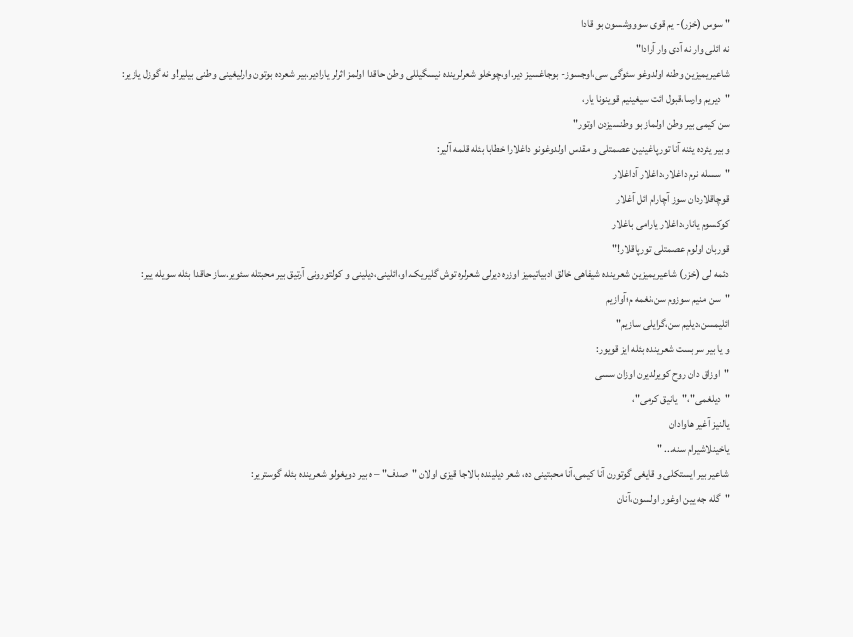" سوس (خزر)- یم قوی سوووشسون بو قادا
نه ائلی وار نه آدی وار آرادا"
شاعیریمیزین وطنه اولدوغو سئوگی سی،اوجسوز- بوجاغسیز دیر.او،چوخلو شعرلرینده نیسگیللی وطن حاقدا اولمز اثرلر یارادیر.بیر شعرده بوتون وارلیغینی وطنی بیلیر!و نه گوزل یازیر:
"دیریم وارسا،قبول ائت سیغینیم قوینونا یار،
سن کیمی بیر وطن اولماز بو وطنسیزدن اوتور"
و بیر یئرده یئنه آنا تورپاغینین عصمتلی و مقدس اولدوغونو داغلارا خطابا بئله قلمه آلیر:
"سسله نرم داغلار،داغلار آداغلار
قوچاقلاردان سوز آچارام ائل آغلار
کوکسوم یانار،داغلار یارامی باغلار
قوربان اولوم عصمتلی تورپاقلار!"
دئمه لی (خزر) شاعیریمیزین شعرینده شیفاهی خالق ادبیاتیمیز اوزره دیرلی شعرلره توش گلیریک.او،ائلینی،دیلینی و کولتورونی آرتیق بیر محبتله سئویر.ساز حاقدا بئله سویله ییر:
"سن منیم سوزوم سن،نغمه م؛آوازیم
ائلیمسن،دیلیم سن،گرایلی سازیم"
و یا بیر سربست شعرینده بئله ایز قویور:
"اوزاق دان روح کویرلدیرن اوزان سسی
"دیلغمی"،"یانیق کرمی"،
یالنیز آغیر هاوادان
یاخینلاشیرام سنه... "
شاعیر بیر ایستکلی و قایغی گوتورن آنا کیمی،آنا محبتینی ده، شعر دیلینده بالاجا قیزی اولان "صدف" – ه بیر دویغولو شعرینده بئله گوستریر:
"گله جه یین اوغور اولسون،آنان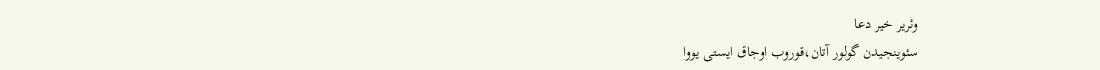وئریر خیر دعا
سئوینجیدن گولور آتان،قوروب اوجاق ایستی یووا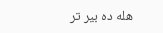هله ده بیر تر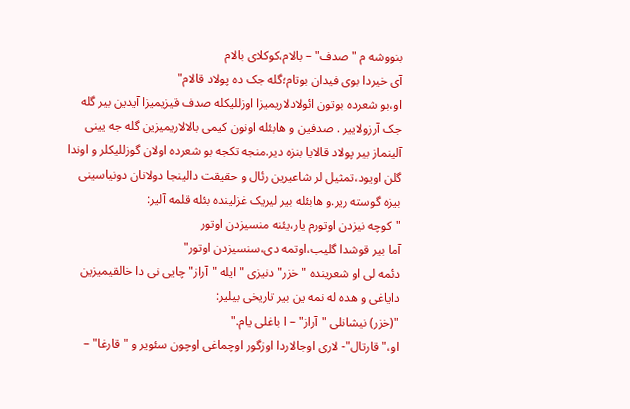بنووشه م "صدف" – بالام،کوکلای بالام
آی خیردا بوی فیدان بوتام؛گله جک ده پولاد قالام"
او،بو شعرده بوتون ائولادلاریمیزا اوزللیکله صدف قیزیمیزا آیدین بیر گله جک آرزولاییر . صدفین و هابئله اونون کیمی بالالاریمیزین گله جه یینی آلینماز بیر پولاد قالایا بنزه دیر.منجه تکجه بو شعرده اولان گوزللیکلر و اوندا گلن اویود،تمثیل لر شاعیرین رئال و حقیقت دالینجا دولانان دونیاسینی بیزه گوسته ریر.و هابئله بیر لیریک غزلینده بئله قلمه آلیر:
"کوچه نیزدن اوتورم یار،یئنه منسیزدن اوتور
آما بیر قوشدا گلیب،اوتمه دی،سنسیزدن اوتور"
دئمه لی او شعرینده "خزر" دنیزی " ایله "آراز" چایی نی دا خالقیمیزین دایاغی و هده له نمه ین بیر تاریخی بیلیر:
"(خزر) نیشانلی "آراز" – ا باغلی یام."
او،"قارتال"- لاری اوجالاردا اوزگور اوچماغی اوچون سئویر و "قارغا" –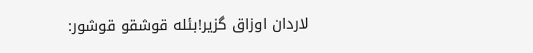لاردان اوزاق گزیر!بئله قوشقو قوشور: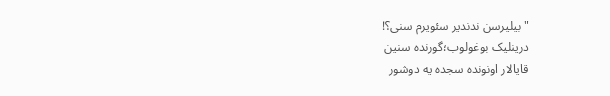"بیلیرسن ندندیر سئویرم سنی؟!
درینلیک بوغولوب؛گورنده سنین
قایالار اونونده سجده یه دوشور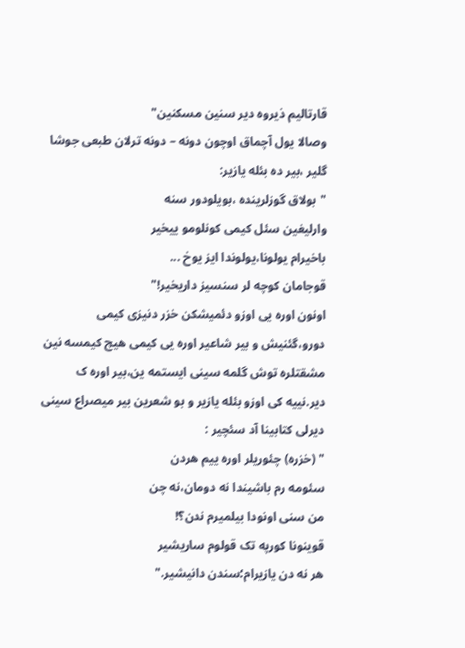قارتالیم ذیروه دیر سنین مسکنین"
وصالا یول آچماق اوچون دونه – دونه ترلان طبعی جوشا گلیر ،بیر ده بئله یازیر:
"بولاق گوزلرینده ،بویلودور سنه
وارلیغین سئل کیمی کونلومو ییخیر
باخیرام یولونا،یولوندا ایز یوخ ...
قوجامان کوچه لر سنسیز داریخیر!"
اونون اوره یی اوزو دئمیشکن خزر دنیزی کیمی دورو،گئنیش و بیر شاعیر اوره یی کیمی هیچ کیمسه نین مشقتلره توش گلمه سینی ایستمه ین،بیر اوره ک دیر.نییه کی اوزو بئله یازیر و بو شعرین بیر میصراع سینی دیرلی کتابینا آد سئچیر :
" (خزره) چئوریلر اوره ییم هردن
سئومه رم باشیندا نه دومان،نه چن
من سنی اونودا بیلمیرم ندن؟!
قوینونا کورپه تک قولوم ساریشیر
هر نه دن یازیرام؛سندن دانیشیر."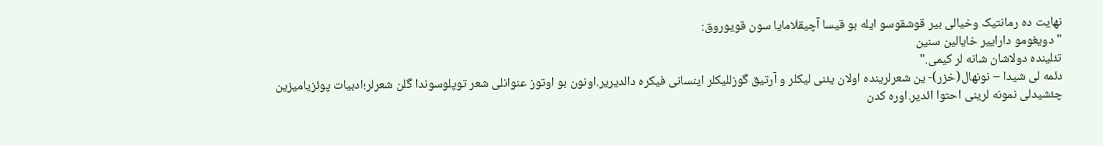نهایت ده رمانتیک وخیالی بیر قوشقوسو ایله بو قیسا آچیقلامایا سون قویوروق:
" دویغومو داراییر خایالین سنین
تئلینده دولاشان شانه لر کیمی."
دئمه لی شیدا – نونهال(خزر)- ین شعرلرینده اولان یئنی لیکلر و آرتیق گوزللیکلر اینسانی فیکره دالدیریر.اونون بو اوتوز عنوانلی شعر توپلوسوندا گلن شعرلر؛ادبیات پوئزیامیزین چئشیدلی نمونه لرینی احتوا ائدیر.اوره کدن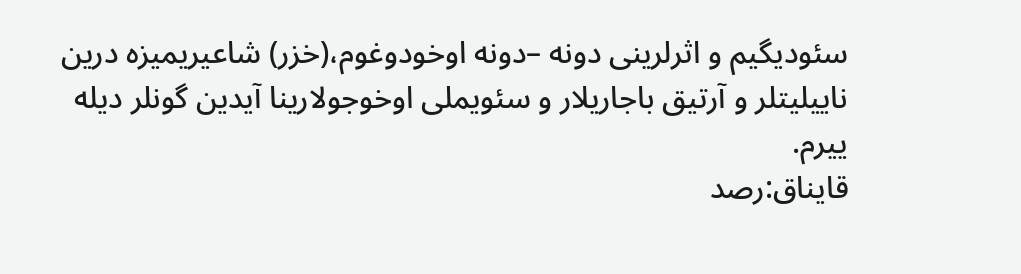سئودیگیم و اثرلرینی دونه –دونه اوخودوغوم،(خزر) شاعیریمیزه درین ناییلیتلر و آرتیق باجاریلار و سئویملی اوخوجولارینا آیدین گونلر دیله ییرم.
قایناق:رصد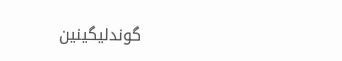گوندلیگینین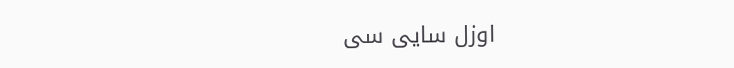اوزل سایی سی